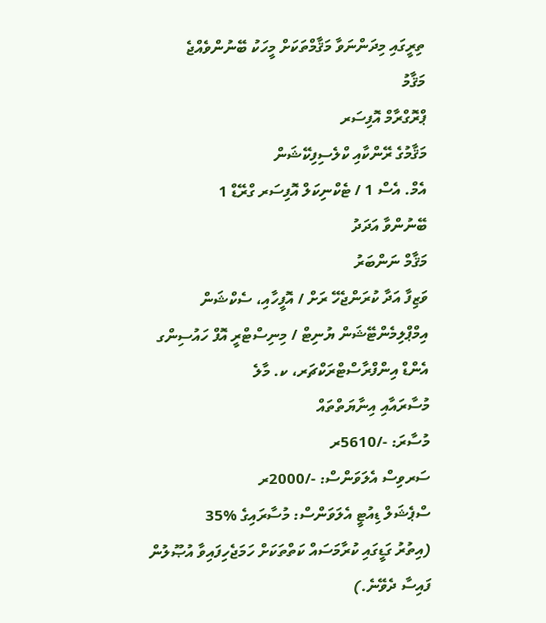ތިރީގައި މިދަންނަވާ މަޤާމްތަކަށް މީހަކު ބޭނުންވެއްޖެ
މަޤާމު
ޕްރޮގްރާމް އޮފިސަރ
މަޤާމުގެ ރޭންކާއި ކްލެސިފިކޭޝަން
އެމް. އެސް 1 / ޓެކްނިކަލް އޮފިސަރ ގްރޭޑް 1
ބޭނުންވާ އަދަދު
މަޤާމް ނަންބަރު
ވަޒިފާ އަދާ ކުރަންޖެހޭ ރަށް / އޮފީހާއި، ސެކްޝަން
އިމްޕްލިމެންޓޭޝަން ޔުނިޓް / މިނިސްޓްރީ އޮފް ހައުސިންގ އެންޑް އިންފްރާސްޓްރަކްޗަރ، ކ. މާލެ
މުސާރައާއި އިނާޔަތްތައް
މުސާރަ: -/5610ރ
ސަރވިސް އެލަވަންސް: -/2000ރ
ސްޕެޝަލް ޑިއުޓީ އެލަވަންސް: މުސާރައިގެ %35
(އިތުރު ގަޑީގައި ކުރާމަސައް ކަތްތަކަށް ހަމަޖެހިފައިވާ އުޞޫލުން ފައިސާ ދެވޭނެ.)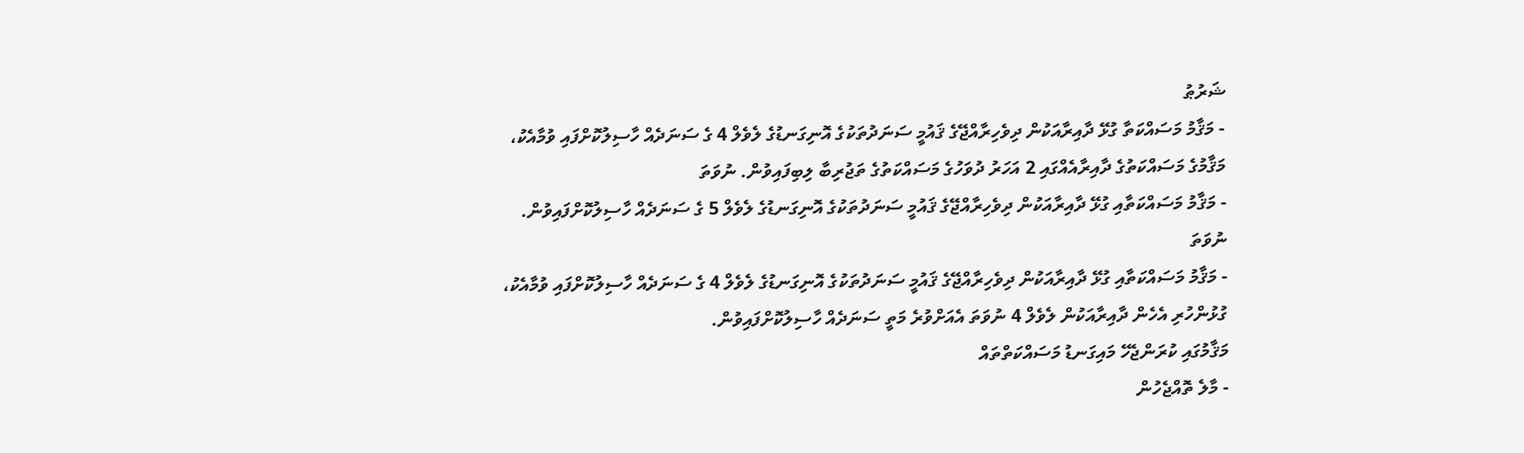ޝަރުޠު
- މަޤާމު މަސައްކަތާ ގުޅޭ ދާއިރާއަކުން ދިވެހިރާއްޖޭގެ ޤައުމީ ސަނަދުތަކުގެ އޮނިގަނޑުގެ ލެވެލް 4 ގެ ސަނަދެއް ހާސިލުކޮށްފައި ވުމާއެކު، މަޤާމުގެ މަސައްކަތުގެ ދާއިރާއެއްގައި 2 އަހަރު ދުވަހުގެ މަސައްކަތުގެ ތަޖުރިބާ ލިބިފައިވުން. ނުވަތަ
- މަޤާމު މަސައްކަތާއި ގުޅޭ ދާއިރާއަކުން ދިވެހިރާއްޖޭގެ ޤައުމީ ސަނަދުތަކުގެ އޮނިގަނޑުގެ ލެވެލް 5 ގެ ސަނަދެއް ހާސިލުކޮށްފައިވުން. ނުވަތަ
- މަޤާމު މަސައްކަތާއި ގުޅޭ ދާއިރާއަކުން ދިވެހިރާއްޖޭގެ ޤައުމީ ސަނަދުތަކުގެ އޮނިގަނޑުގެ ލެވެލް 4 ގެ ސަނަދެއް ހާސިލުކޮށްފައި ވުމާއެކު، ގުޅުންހުރި އެހެން ދާއިރާއަކުން ލެވެލް 4 ނުވަތަ އެއަށްވުރެ މަތީ ސަނަދެއް ހާސިލުކޮށްފައިވުން.
މަޤާމުގައި ކުރަންޖެހޭ މައިގަނޑު މަސައްކަތްތައް
- މާލެ ތޮއްޖެހުން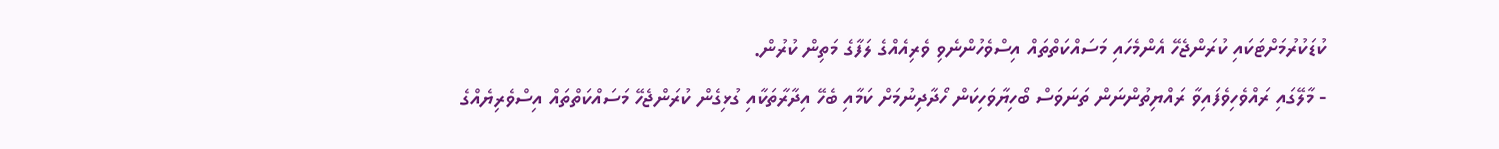ކުޑަކުރުމަށްޓަކައި ކުރަންޖެހޭ އެންމެހައި މަސައްކަތްތައް އިސްވެހުންނެވި ވެރިއެއްގެ ލަފާގެ މަތިން ކުރުން.
- މާލޭގައި ރައްވެހިވެފައިވާ ރައްޔިތުންނަން ތަނަވަސް ބޯހިޔާވަހިކަން ހޯދާދިނުމަށް ކަމާއި ބެހޭ އިދާރާތަކާއި ގުޅިގެން ކުރަންޖެހޭ މަސައްކަތްތައް އިސްވެރިޔެއްގެ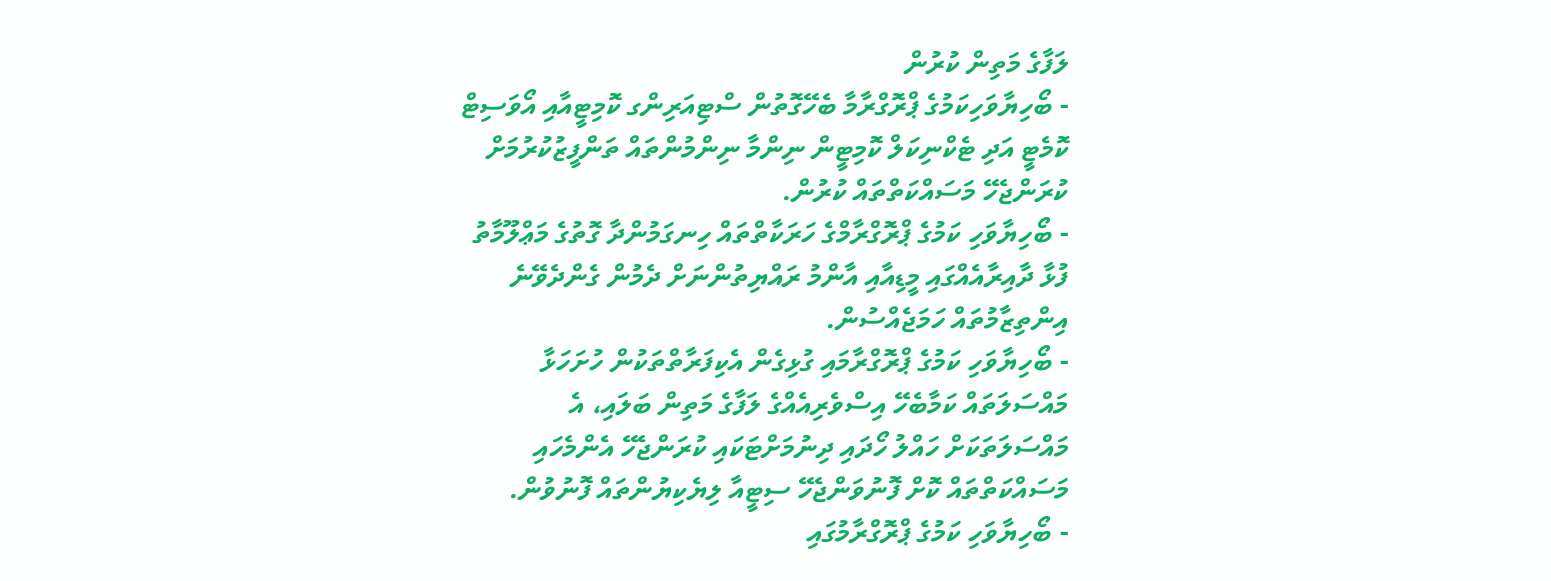ލަފާގެ މަތިން ކުރުން
- ބޯހިޔާވަހިކަމުގެ ޕްރޮގްރާމާ ބެހޭގޮތުން ސްޓިއަރިންގ ކޮމިޓީއާއި އޯވަސިޓް ކޮމެޓީ އަދި ޓެކްނިކަލް ކޮމިޓީން ނިންމާ ނިންމުންތައް ތަންފީޒުކުރުމަށް ކުރަންޖެހޭ މަސައްކަތްތައް ކުރުން.
- ބޯހިޔާވަހި ކަމުގެ ޕްރޮގްރާމްގެ ހަރަކާތްތައް ހިނގަމުންދާ ގޮތުގެ މަޢްލޫމާތު ފުޅާ ދާއިރާއެއްގައި މީޑިއާއި އާންމު ރައްޔިތުންނަށް ދެމުން ގެންދެވޭނެ އިންތިޒާމުތައް ހަމަޖެއްސުން.
- ބޯހިޔާވަހި ކަމުގެ ޕްރޮގްރާމައި ގުޅިގެން އެކިފަރާތްތަކުން ހުށަހަޅާ މައްސަލަތައް ކަމާބެހޭ އިސްވެރިއެއްގެ ލަފާގެ މަތިން ބަލައި، އެ މައްސަލަތަކަށް ހައްލު ހޯދައި ދިނުމަށްޓަކައި ކުރަންޖެހޭ އެންމެހައި މަސައްކަތްތައް ކޮށް ފޮނުވަންޖެހޭ ސިޓީއާ ލިޔެކިޔުންތައް ފޮނުވުން.
- ބޯހިޔާވަހި ކަމުގެ ޕްރޮގްރާމުގައި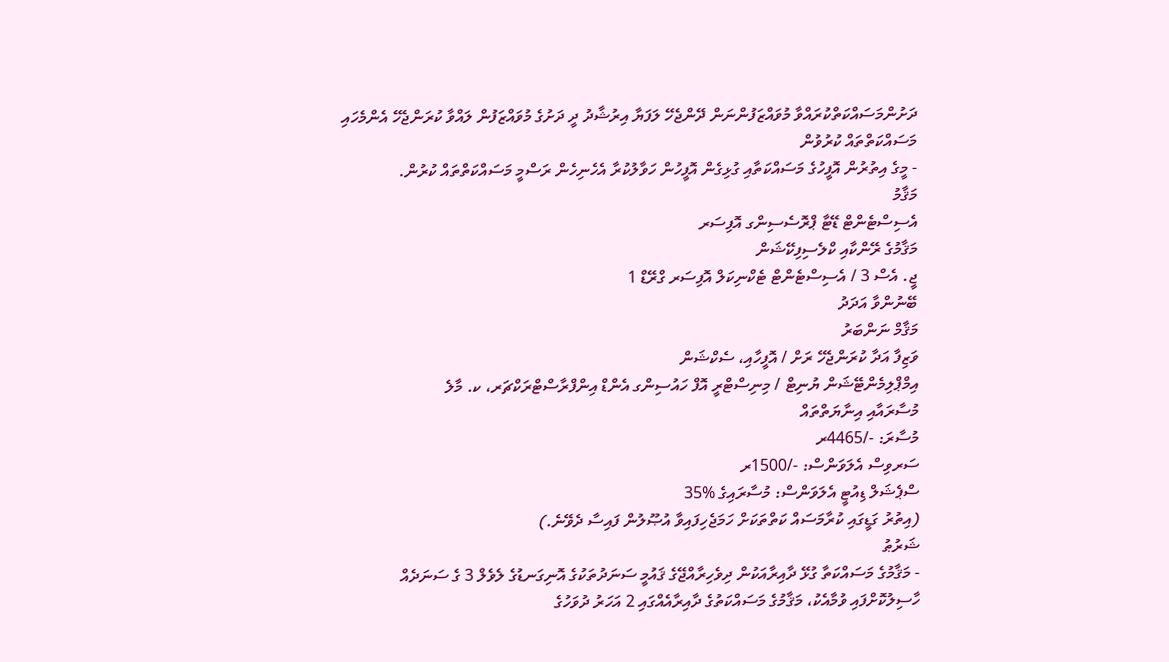ދަށުންމަސައްކަތްކުރައްވާ މުވައްޒަފުންނަން ދޭންޖެހޭ ލަފަޔާ އިރުޝާދު ދީ ދަށުގެ މުވައްޒަފުން ލައްވާ ކުރަންޖެހޭ އެންމެހައި މަސައްކަތްތައް ކުރުވުން
- މީގެ އިތުރުން އޮފީހުގެ މަސައްކަތާއި ގުޅިގެން އޮފީހުން ހަވާލުކުރާ އެހެނިހެން ރަސްމީ މަސައްކަތްތައް ކުރުން.
މަޤާމު
އެސިސްޓެންޓް ޑޭޓާ ޕްރޮސެސިންގ އޮފިސަރ
މަޤާމުގެ ރޭންކާއި ކްލެސިފިކޭޝަން
ޖީ. އެސް 3 / އެސިސްޓެންޓް ޓެކްނިކަލް އޮފިސަރ ގްރޭޑް 1
ބޭނުންވާ އަދަދު
މަޤާމް ނަންބަރު
ވަޒިފާ އަދާ ކުރަންޖެހޭ ރަށް / އޮފީހާއި، ސެކްޝަން
އިމްޕްލިމެންޓޭޝަން ޔުނިޓް / މިނިސްޓްރީ އޮފް ހައުސިންގ އެންޑް އިންފްރާސްޓްރަކްޗަރ، ކ. މާލެ
މުސާރައާއި އިނާޔަތްތައް
މުސާރަ: -/4465ރ
ސަރވިސް އެލަވަންސް: -/1500ރ
ސްޕެޝަލް ޑިއުޓީ އެލަވަންސް: މުސާރައިގެ %35
(އިތުރު ގަޑީގައި ކުރާމަސައް ކަތްތަކަށް ހަމަޖެހިފައިވާ އުޞޫލުން ފައިސާ ދެވޭނެ.)
ޝަރުޠު
- މަޤާމުގެ މަސައްކަތާ ގުޅޭ ދާއިރާއަކުން ދިވެހިރާއްޖޭގެ ޤައުމީ ސަނަދުތަކުގެ އޮނިގަނޑުގެ ލެވެލް 3 ގެ ސަނަދެއް ހާސިލުކޮށްފައި ވުމާއެކު، މަޤާމުގެ މަސައްކަތުގެ ދާއިރާއެއްގައި 2 އަހަރު ދުވަހުގެ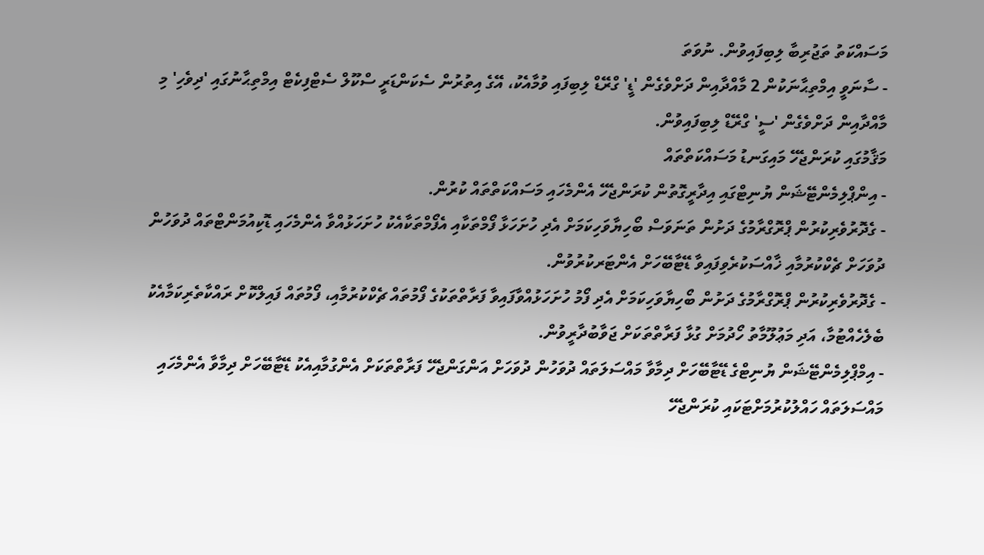މަސައްކަތު ތަޖުރިބާ ލިބިފައިވުން. ނުވަތަ
- ސާނަވީ އިމްތިޙާނަކުން 2 މާއްދާއިން ދަށްވެގެން 'ޑީ' ގްރޭޑް ލިބިފައި ވުމާއެކު، އޭގެ އިތުރުން ސެކަންޑަރީ ސްކޫލް ސެޓްފިކެޓް އިމްތިޙާނުގައި 'ދިވެހި' މި މާއްދާއިން ދަށްވެގެން 'ސީ' ގްރޭޑް ލިބިފައިވުން.
މަޤާމުގައި ކުރަންޖެހޭ މައިގަނޑު މަސައްކަތްތައް
- އިންޕްލިމެންޓޭޝަން ޔުނިޓްގައި އިދާރީގޮތުން ކުރަންޖެހޭ އެންމެހައި މަސައްކަތްތައް ކުރުން.
- ގެދޮރުވެރިކުރުން ޕްރޮގްރާމުގެ ދަށުން ތަނަވަސް ބޯހިޔާވަހިކަމަށް އެދި ހުށަހަޅާ ފޯމްތަކާއި އެފޯމްތަކާއެކު ހުށަހަޅުއްވާ އެންމެހައި ޑޮކިއުމަންޓްތައް ދުވަހުން ދުވަހަށް ޗެކްކުރުމާއި ޚާއްސަކުރެވިފައިވާ ޑޭޓާބޭހަށް އެންޓަރކުރުވުން.
- ގެދޮރުވެރިކުރުން ޕްރޮގްރާމުގެ ދަށުން ބޯހިޔާވަހިކަމަށް އެދި ފޯމު ހުށަހަޅުއްވާފައިވާ ފަރާތްތަކުގެ ފޯމުތައް ޗެކްކުރުމާއި، ފޯމުތައް ފައިލްކޮށް ރައްކާތެރިކަމާއެކު ބެލެހެއްޓުމާ، އަދި މަޢުލޫމާތު ހޯދުމަށް ގުޅާ ފަރާތްތަކަށް ޖަވާބުދާރީވުން.
- އިމްޕްލިމެންޓޭޝަން ޔުނިޓްގެ ޑޭޓާބޭހަށް ދިމާވާ މައްސަލަތައް ދުވަހުން ދުވަހަށް އަންގަންޖެހޭ ފަރާތްތަކަށް އެންގުމާއިއެކު ޑޭޓާބޭހަށް ދިމާވާ އެންމެހައި މައްސަލަތައް ހައްލުކުރުމަށްޓަކައި ކުރަންޖެހޭ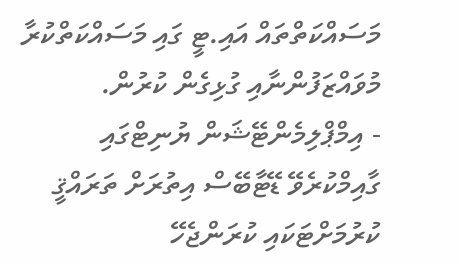މަސައްކަތްތައް އައި.ޓީ ގައި މަސައްކަތްކުރާ މުވައްޒަފުންނާއި ގުޅިގެން ކުރުން.
- އިމްޕްލިމެންޓޭޝަން ޔުނިޓްގައި ގާއިމްކުރެވޭ ޑޭޓާބޭސް އިތުރަށް ތަރައްޤީ ކުރުމަށްޓަކައި ކުރަންޖެހޭ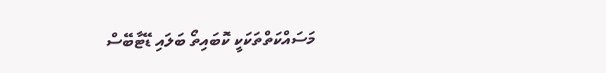މަސައްކަތްތަކަކީ ކޮބައިތޯ ބަލައި ޑޭޓާބޭސް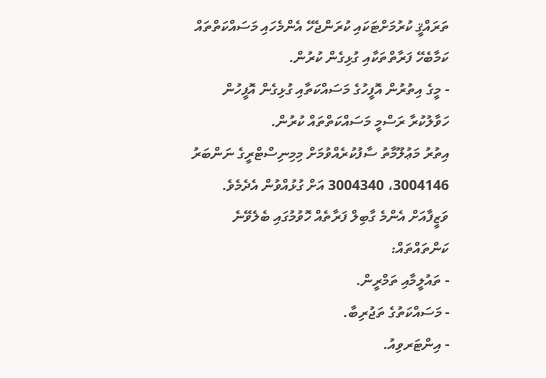ތަރައްޤީ ކުރުމަށްޓަކައި ކުރަންޖެހޭ އެންމެހައި މަސައްކަތްތައް ކަމާބެހޭ ފަރާތްތަކާއި ގުޅިގެން ކުރުން.
- މީގެ އިތުރުން އޮފީހުގެ މަސައްކަތާއި ގުޅިގެން އޮފީހުން ހަވާލުކުރާ ރަސްމީ މަސައްކަތްތައް ކުރުން.
އިތުރު މަޢުލޫމާތު ސާފުކުރެއްވުމަށް މިމިނިސްޓްރީގެ ނަންބަރު 3004146، 3004340 އަށް ގުޅުއްވުން އެދެމެވެ.
ވަޒީފާއަށް އެންމެ ގާބިލް ފަރާތެއް ހޮވުމުގައި ބެލެވޭނެ ކަންތައްތައް:
- ތައުލީމާއި ތަމްރީން.
- މަސައްކަތުގެ ތަޖުރިބާ.
- އިންޓަރވިއު.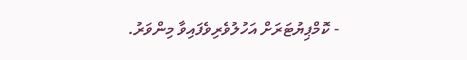- ކޮމްޕިޔުޓަރަށް އަހުލުވެރިވެފައިވާ މިންވަރު.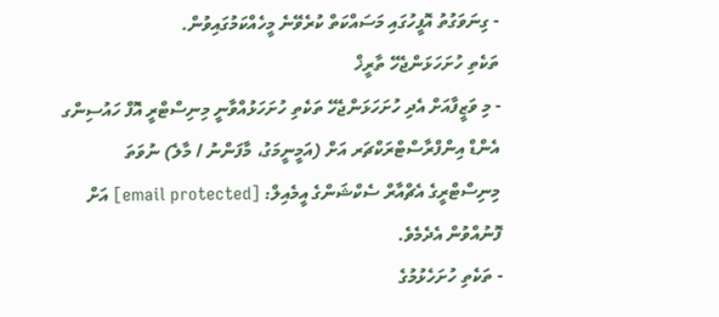- ގިނަވަގުތު އޮފީހުގައި މަސައްކަތް ކުރެވޭނެ މީހެއްކަމުގައިވުން.
ތަކެތި ހުށަހަޅަންޖެހޭ ތާރީޚް
- މި ވަޒީފާއަށް އެދި ހުށަހަޅަންޖެހޭ ތަކެތި ހުށަހަޅުއްވާނީ މިނިސްޓްރީ އޮފް ހައުސިންގ އެންޑް އިންފްރާސްޓްރަކްޗަރ އަށް (އަމީނީމަގު، މާފަންނު / މާލެ) ނުވަތަ މިނިސްޓްރީގެ އެޗްއާރް ސެކްޝަންގެ އީމެއިލް: [email protected] އަށް ފޮނުއްވުން އެދެމެވެ.
- ތަކެތި ހުށަހެޅުމުގެ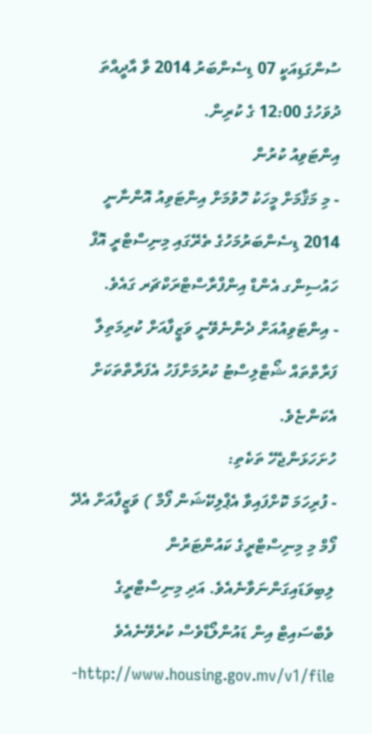ސުންގަޑިއަކީ 07 ޑިސެންބަރު 2014 ވާ އާދީއްތަ ދުވަހުގެ 12:00 ގެ ކުރިން.
އިންޓަވިއު ކުރުން
- މި މަޤާމަށް މީހަކު ހޮވުމަށް އިންޓަވިއު އޮންނާނީ 2014 ޑިސެންބަރުމަހުގެ ތެރޭގައި މިނިސްޓްރީ އޮފް ހައުސިންގ އެންޑް އިންފްރާސްޓްރަކްޗަރ ގައެވެ.
- އިންޓަވިއުއަށް ދެންނެވޭނީ ވަޒީފާއަށް ކުރިމަތިލާ ފަރާތްތައް ޝޯޓްލިސްޓު ކުރުމަށްފަހު އެފަރާތްތަކަށް އެކަންޏެވެ.
ހުށަހަޅަންޖެހޭ ތަކެތި:
- ފުރިހަމަ ކޮށްފައިވާ އެޕްލިކޭޝަން ފޯމް ) ވަޒީފާއަށް އެދޭ ފޯމް މި މިނިސްޓްރީގެ ކައުންޓަރުން ލިބިވަޑައިގަންނަވާނެއެވެ. އަދި މިނިސްޓްރީގެ ވެބްސައިޓް އިން ޑައުންލޯޑްވެސް ކުރެވޭނެއެވެ http://www.housing.gov.mv/v1/file-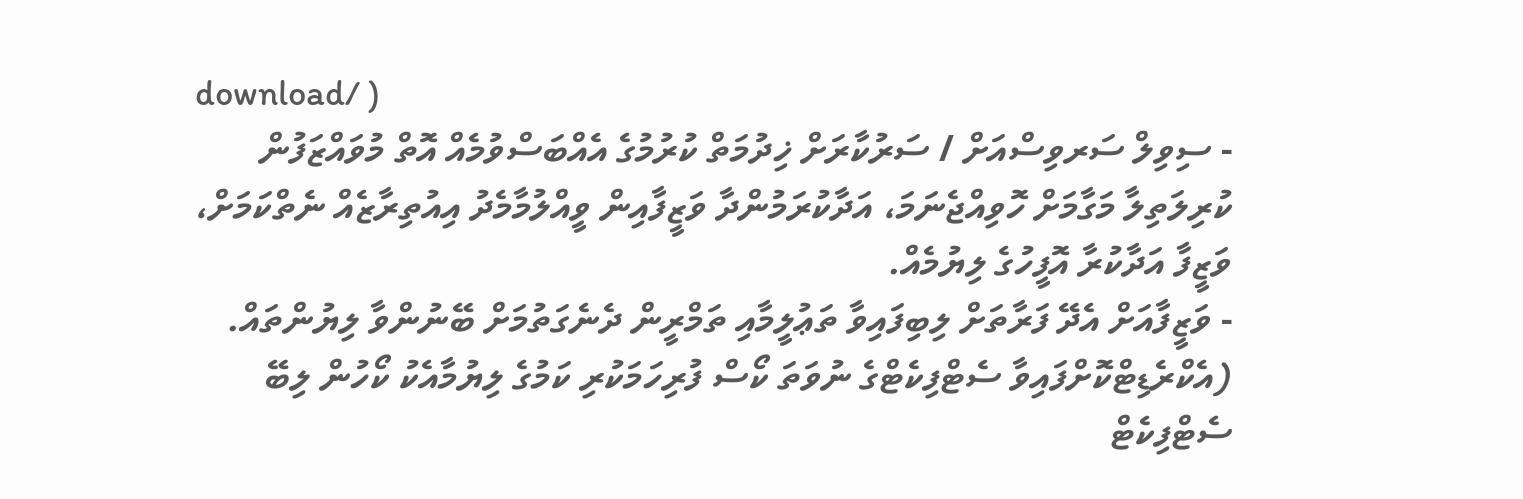download/ )
- ސިވިލް ސަރވިސްއަށް / ސަރުކާރަށް ޚިދުމަތް ކުރުމުގެ އެއްބަސްވުމެއް އޮތް މުވައްޒަފުން ކުރިލަތިލާ މަގާމަށް ހޮވިއްޖެނަމަ، އަދާކުރަމުންދާ ވަޒީފާއިން ވީއްލުމާމެދު އިއުތިރާޒެއް ނެތްކަމަށް، ވަޒީފާ އަދާކުރާ އޮފީހުގެ ލިޔުމެއް.
- ވަޒީފާއަށް އެދޭ ފަރާތަށް ލިބިފައިވާ ތަޢުލީމާއި ތަމްރީން ދެނެގަތުމަށް ބޭނުންވާ ލިޔުންތައް. (އެކްރެޑިޓްކޮށްފައިވާ ސެޓްފިކެޓްގެ ނުވަތަ ކޯސް ފުރިހަމަކުރި ކަމުގެ ލިޔުމާއެކު ކޯހުން ލިބޭ ސެޓްފިކެޓް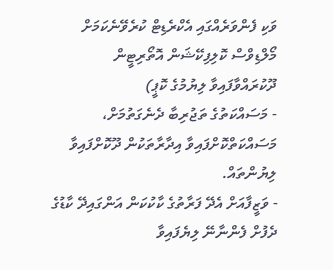ވަކި ފެންވަރެއްގައި އެކްރެޑިޓް ކުރެވޭނެކަމަށް މޯލްޑިވްސް ކޮލިފިކޭޝަން އޮތޯރިޓީން ދޫކުރައްވާފައިވާ ލިޔުމުގެ ކޮޕީ)
- މަސައްކަތުގެ ތަޖުރިބާ ދެނެގަތުމަށް، މަސައްކަތްކޮށްފައިވާ އިދާރާތަކުން ދޫކޮށްފައިވާ ލިޔުންތައް.
- ވަޒީފާއަށް އެދޭ ފަރާތުގެ ކާކުކަން އަންގައިދޭ ކާޑުގެ ދެފުށް ފެންނާނޭ ލިޔެފައިވާ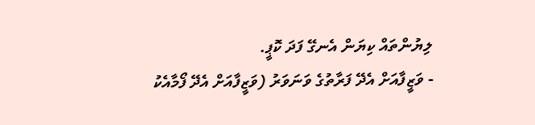ލިޔުންތައް ކިޔަން އެނގޭ ފަދަ ކޮޕީ.
- ވަޒީފާއަށް އެދޭ ފަރާތުގެ ވަނަވަރު (ވަޒީފާއަށް އެދޭ ފޯމާއެކު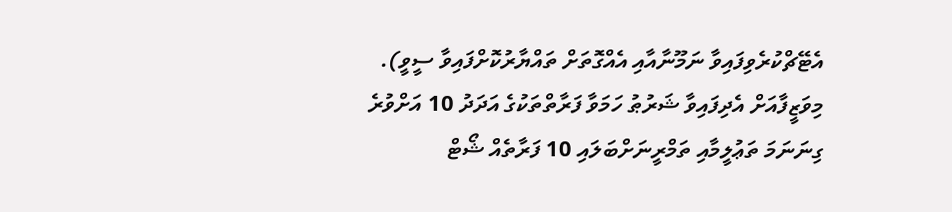އެޓޭޗްކުރެވިފައިވާ ނަމޫނާއާއި އެއްގޮތަށް ތައްޔާރުކޮށްފައިވާ ސީވީ).
މިވަޒީފާއަށް އެދިފައިވާ ޝަރުޠު ހަމަވާ ފަރާތްތަކުގެ އަދަދު 10 އަށްވުރެ ގިނަނަމަ ތަޢުލީމާއި ތަމްރީނަށްބަލައި 10 ފަރާތެއް ޝޯޓް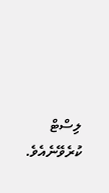ލިސްޓް ކުރެވޭނެއެވެ.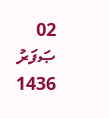02 ޞަފަރު 1436